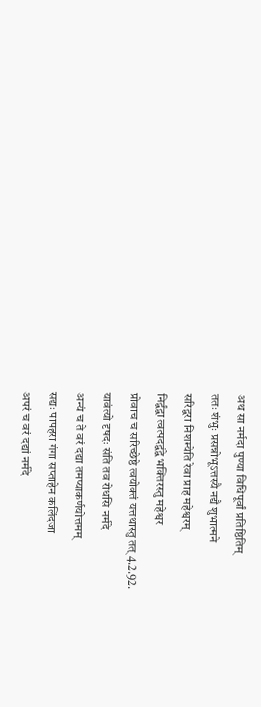अथ सा नर्मदा पुण्या विधिपूर्वां प्रतिष्ठितिम्
ततः शंभुः प्रसन्नोभूऽत्तस्यै नद्यै शुभात्मने
सरिद्वरा निशम्येति रेवा प्राह महेश्वरम्
निर्द्वंद्वा त्वत्पदद्वंद्वे भक्तिरस्तु महेश्वर
प्रोवाच च सरिच्छेष्ठे त्वयोक्तं यत्तथास्तु तत् 4.2.92.
यावंत्यो दृषदः संति तव रोधसि नर्मदे
अन्यं च ते वरं दद्या तमप्याकर्णयोत्तमम्
सद्यः पापहरा गंगा सप्ताहेन कलिंदजा
अपरं च वरं दद्यां नर्मदे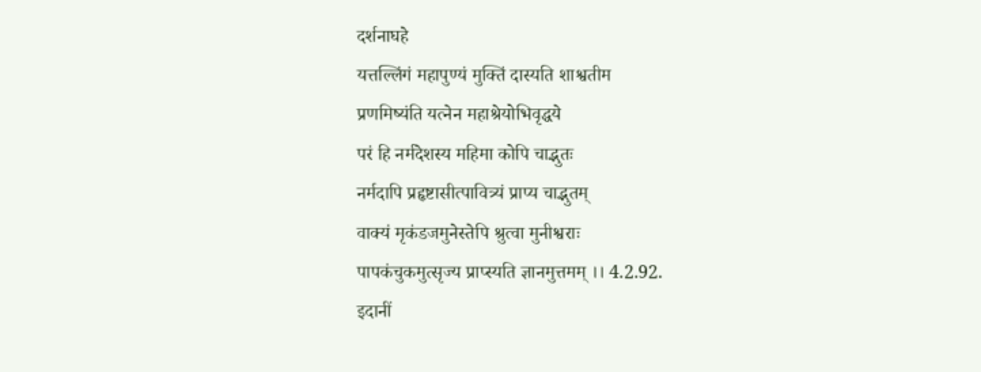दर्शनाघहे
यत्तल्लिंगं महापुण्यं मुक्तिं दास्यति शाश्वतीम
प्रणमिष्यंति यत्नेन महाश्रेयोभिवृद्धये
परं हि नर्मदेशस्य महिमा कोपि चाद्भुतः
नर्मदापि प्रहृष्टासीत्पावित्र्यं प्राप्य चाद्भुतम्
वाक्यं मृकंडजमुनेस्तेपि श्रुत्वा मुनीश्वराः
पापकंचुकमुत्सृज्य प्राप्स्यति ज्ञानमुत्तमम् ।। 4.2.92.
इदानीं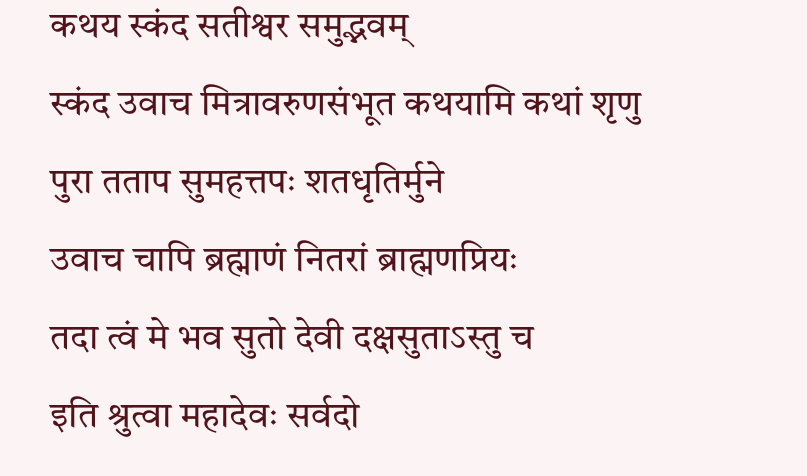कथय स्कंद सतीश्वर समुद्भवम्
स्कंद उवाच मित्रावरुणसंभूत कथयामि कथां शृणु
पुरा तताप सुमहत्तपः शतधृतिर्मुने
उवाच चापि ब्रह्माणं नितरां ब्राह्मणप्रियः
तदा त्वं मे भव सुतो देवी दक्षसुताऽस्तु च
इति श्रुत्वा महादेवः सर्वदो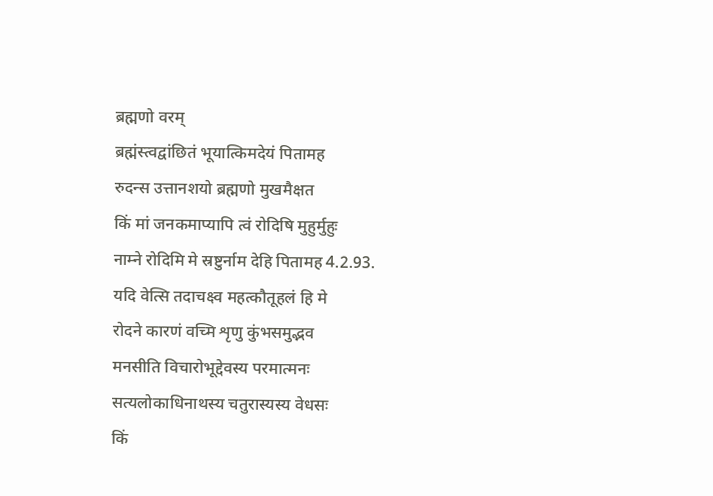ब्रह्मणो वरम्
ब्रह्मंस्त्वद्वांछितं भूयात्किमदेयं पितामह
रुदन्स उत्तानशयो ब्रह्मणो मुखमैक्षत
किं मां जनकमाप्यापि त्वं रोदिषि मुहुर्मुहुः
नाम्ने रोदिमि मे स्रष्टुर्नाम देहि पितामह 4.2.93.
यदि वेत्सि तदाचक्ष्व महत्कौतूहलं हि मे
रोदने कारणं वच्मि शृणु कुंभसमुद्भव
मनसीति विचारोभूद्देवस्य परमात्मनः
सत्यलोकाधिनाथस्य चतुरास्यस्य वेधसः
किं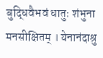बुद्धिवैभवं धातुः शंभुना मनसीक्षितम् । येनानंदाश्रु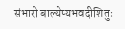संभारो बाल्येप्यभवदीशितुः